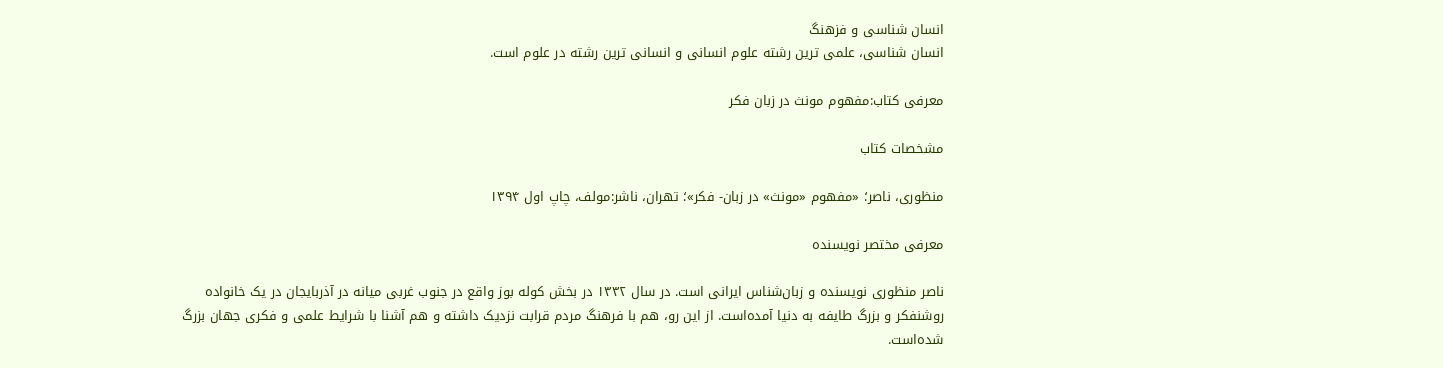انسان شناسی و فزهنگ
انسان شناسی، علمی ترین رشته علوم انسانی و انسانی ترین رشته در علوم است.

معرفی کتاب:مفهوم مونث در زبان فکر

مشخصات کتاب

منظوری، ناصر؛ «مفهوم «مونث» در زبان- فکر»؛ تهران، ناشر:مولف، چاپ اول ۱۳۹۴

معرفی مختصر نویسنده

ناصر منظوری نویسنده و زبان‌شناس ایرانی است. در سال ۱۳۳۲ در بخش کوله بوز واقع در جنوب غربی میانه در آذربایجان در یک خانواده روشنفکر و بزرگ طایفه به دنیا آمده‌است. از این رو، هم با فرهنگ مردم قرابت نزدیک داشته و هم آشنا با شرایط علمی و فکری جهان بزرگ شده‌است.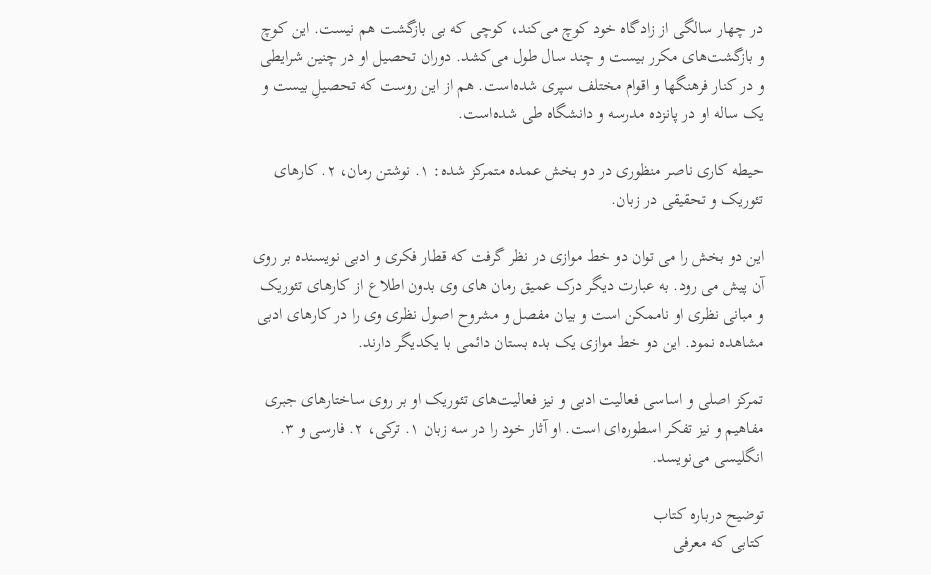در چهار سالگی از زادگاه خود کوچ می‌کند، کوچی که بی بازگشت هم نیست. این کوچ و بازگشت‌های مکرر بیست و چند سال طول می‌کشد. دوران تحصیل او در چنین شرایطی و در کنار فرهنگها و اقوام مختلف سپری شده‌است. هم از این روست که تحصیلِ بیست و یک ساله او در پانزده مدرسه و دانشگاه طی شده‌است.

حیطه کاری ناصر منظوری در دو بخش عمده متمرکز شده: ۱. نوشتن رمان، ۲. کارهای تئوریک و تحقیقی در زبان.

این دو بخش را می توان دو خط موازی در نظر گرفت که قطار فکری و ادبی نویسنده بر روی آن پیش می رود. به عبارت دیگر درک عمیق رمان های وی بدون اطلاع از کارهای تئوریک و مبانی نظری او ناممکن است و بیان مفصل و مشروح اصول نظری وی را در کارهای ادبی مشاهده نمود. این دو خط موازی یک بده بستان دائمی با یکدیگر دارند.

تمرکز اصلی و اساسی فعالیت ادبی و نیز فعالیت‌های تئوریک او بر روی ساختارهای جبری مفاهیم و نیز تفکر اسطوره‌ای است. او آثار خود را در سه زبان ۱. ترکی، ۲. فارسی و ۳. انگلیسی می‌نویسد.

توضیح درباره کتاب
کتابی که معرفی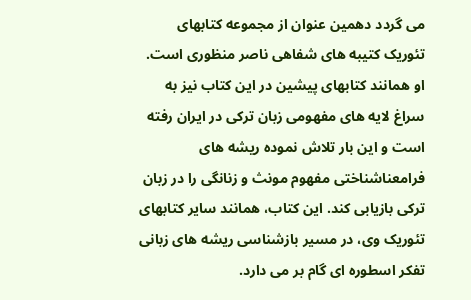می گردد دهمین عنوان از مجموعه کتابهای تئوریک کتیبه های شفاهی ناصر منظوری است. او همانند کتابهای پیشین در این کتاب نیز به سراغ لایه های مفهومی زبان ترکی در ایران رفته است و این بار تلاش نموده ریشه های فرامعناشناختی مفهوم مونث و زنانگی را در زبان ترکی بازیابی کند. این کتاب، همانند سایر کتابهای تئوریک وی، در مسیر بازشناسی ریشه های زبانی تفکر اسطوره ای گام بر می دارد.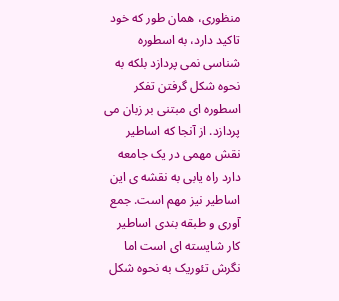منظوری، همان طور که خود تاکید دارد، به اسطوره شناسی نمی پردازد بلکه به نحوه شکل گرفتن تفکر اسطوره ای مبتنی بر زبان می پردازد. از آنجا که اساطیر نقش مهمی در یک جامعه دارد راه یابی به نقشه ی این اساطیر نیز مهم است. جمع آوری و طبقه بندی اساطیر کار شایسته ای است اما نگرش تئوریک به نحوه شکل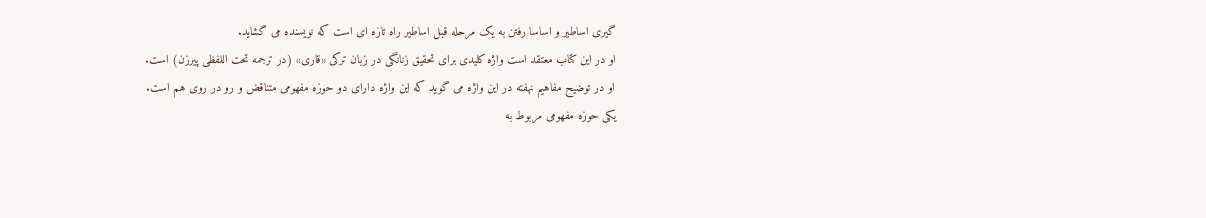گیری اساطیر و اساسا رفتن به یک مرحله قبل اساطیر راه تازه ای است که نویسنده می گشاید.
او در این کتاب معتقد است واژه کلیدی برای تحقیق زنانگی در زبان ترکی «قاری» (در ترجمه تحت اللفظی پیرزن) است. او در توضیح مفاهیم نهفته در این واژه می گوید که این واژه دارای دو حوزه مفهومی متناقض و رو در روی هم است. یکی حوزه مفهومی مربوط به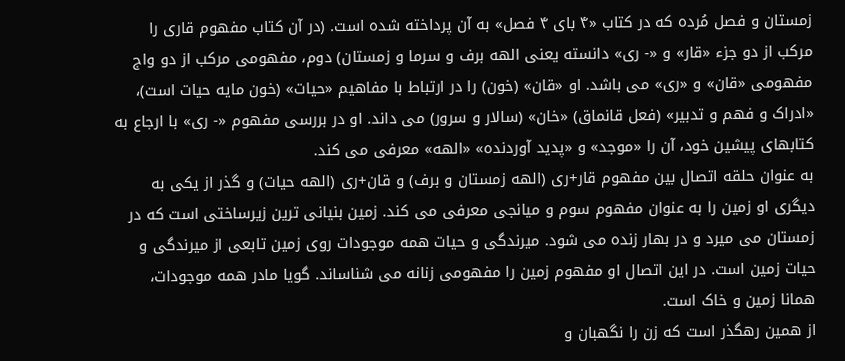زمستان و فصل مُرده که در کتاب «۴ بای ۴ فصل» به آن پرداخته شده است. (در آن کتاب مفهوم قاری را مرکب از دو جزء «قار» و «- ری» دانسته یعنی الهه برف و سرما و زمستان) دوم، مفهومی مرکب از دو واج مفهومی «قان» و «ری» می باشد. او «قان» (خون) را در ارتباط با مفاهیم «حیات» (خون مایه حیات است)، «ادراک و فهم و تدبیر» (فعل قانماق) «خان» (سالار و سرور) می داند. او در بررسی مفهوم «- ری» با ارجاع به کتابهای پیشین خود، آن را «موجد» و «پدید آوردنده» «الهه» معرفی می کند.
به عنوان حلقه اتصال بین مفهوم قار+ری (الهه زمستان و برف) و قان+ری (الهه حیات) و گذر از یکی به دیگری او زمین را به عنوان مفهوم سوم و میانجی معرفی می کند. زمین بنیانی ترین زیرساختی است که در زمستان می میرد و در بهار زنده می شود. میرندگی و حیات همه موجودات روی زمین تابعی از میرندگی و حیات زمین است. در این اتصال او مفهوم زمین را مفهومی زنانه می شناساند. گویا مادر همه موجودات، همانا زمین و خاک است.
از همین رهگذر است که زن را نگهبان و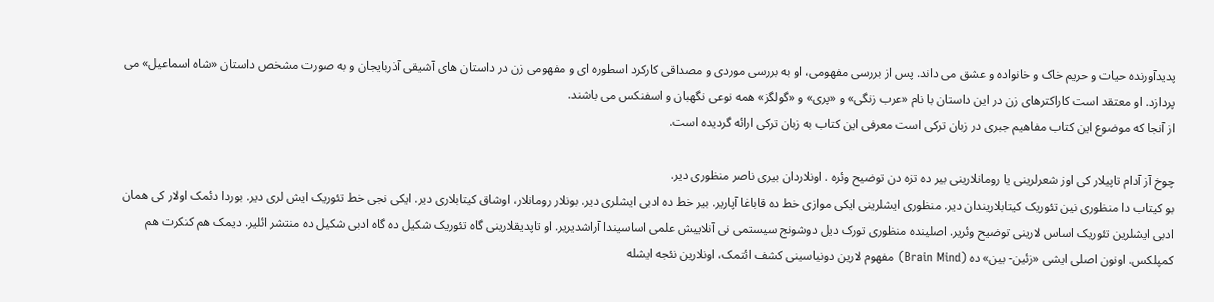پدیدآورنده حیات و حریم خاک و خانواده و عشق می داند. پس از بررسی مفهومی، او به بررسی موردی و مصداقی کارکرد اسطوره ای و مفهومی زن در داستان های آشیقی آذربایجان و به صورت مشخص داستان «شاه اسماعیل» می پردازد. او معتقد است کاراکترهای زن در این داستان با نام «عرب زنگی» و «پری» و «گولگز» همه نوعی نگهبان و اسفنکس می باشند.
از آنجا که موضوع این کتاب مفاهیم جبری در زبان ترکی است معرفی این کتاب به زبان ترکی ارائه گردیده است.

چوخ آز آدام تاپیلار کی اوز شعرلرینی یا رومانلارینی بیر ده تزه دن توضیح وئره . اونلاردان بیری ناصر منظوری دیر.
بو کیتاب دا منظوری نین تئوریک کیتابلاریندان دیر. منظوری ایشلرینی ایکی موازی خط ده قاباغا آپاریر. بیر خط ده ادبی ایشلری دیر. بونلار رومانلار، اوشاق کیتابلاری دیر. ایکی نجی خط تئوریک ایش لری دیر. بوردا دئمک اولار کی همان ادبی ایشلرین تئوریک اساس لارینی توضیح وئریر. اصلینده منظوری تورک دیل دوشونج سیستمی نی آنلاییش علمی اساسیندا آراشدیریر. او تاپدیقلارینی گاه تئوریک شکیل ده گاه ادبی شکیل ده منتشر ائلیر. دیمک هم کنکرت هم کمپلکس. اونون اصلی ایشی «زئین- بین» ده (Brain Mind) مفهوم لارین دونیاسینی کشف ائتمک، اونلارین نئجه ایشله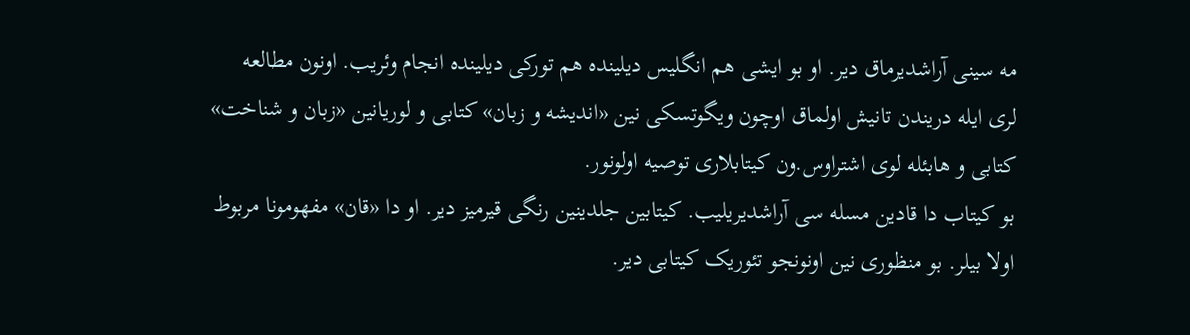مه سینی آراشدیرماق دیر. او بو ایشی هم انگلیس دیلینده هم تورکی دیلینده انجام وئریب. اونون مطالعه لری ایله دریندن تانیش اولماق اوچون ویگوتسکی نین «اندیشه و زبان» کتابی و لوریانین «زبان و شناخت» کتابی و هابئله لوی اشتراوس.ون کیتابلاری توصیه اولونور.
بو کیتاب دا قادین مسله سی آراشدیریلیب. کیتابین جلدینین رنگی قیرمیز دیر. او دا «قان» مفهومونا مربوط اولا بیلر. بو منظوری نین اونونجو تئوریک کیتابی دیر.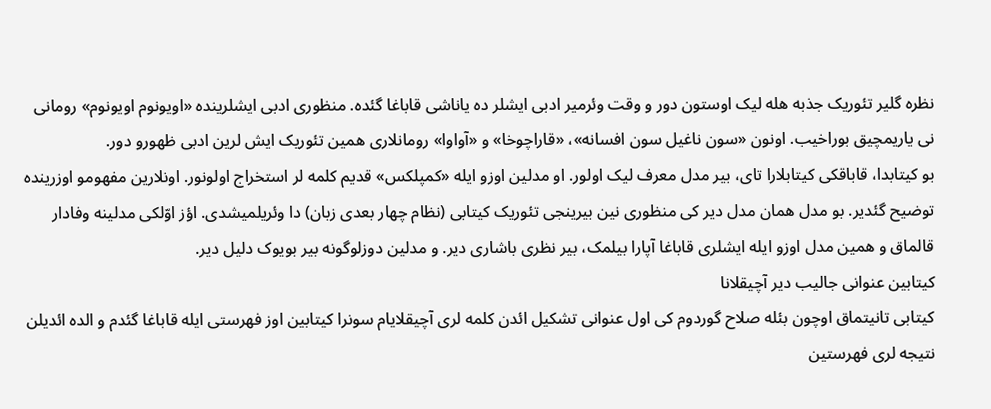نظره گلیر تئوریک جذبه هله لیک اوستون دور و وقت وئرمیر ادبی ایشلر ده یاناشی قاباغا گئده. منظوری ادبی ایشلرینده «اویونوم اویونوم» رومانی نی یاریمچیق بوراخیب. اونون «سون ناغیل سون افسانه»، «قاراچوخا» و «آواوا» رومانلاری همین تئوریک ایش لرین ادبی ظهورو دور.
بو کیتابدا، قاباقکی کیتابلارا تای، بیر مدل معرف لیک اولور. او مدلین اوزو ایله «کمپلکس» قدیم کلمه لر استخراج اولونور. اونلارین مفهومو اوزرینده توضیح گئدیر. بو مدل همان مدل دیر کی منظوری نین بیرینجی تئوریک کیتابی (نظام چهار بعدی زبان) دا وئریلمیشدی. اؤز اوّلکی مدلینه وفادار قالماق و همین مدل اوزو ایله ایشلری قاباغا آپارا بیلمک، بیر نظری باشاری دیر. و مدلین دوزلوگونه بیر بویوک دلیل دیر.
کیتابین عنوانی جالیب دیر آچیقلانا
کیتابی تانیتماق اوچون بئله صلاح گوردوم کی اول عنوانی تشکیل ائدن کلمه لری آچیقلایام سونرا کیتابین اوز فهرستی ایله قاباغا گئدم و الده ائدیلن نتیجه لری فهرستین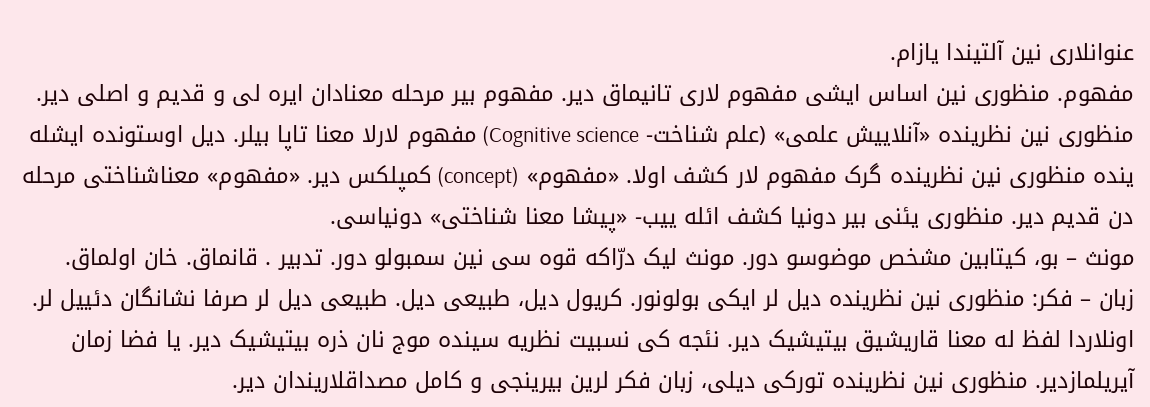عنوانلاری نین آلتیندا یازام.
مفهوم. منظوری نین اساس ایشی مفهوم لاری تانیماق دیر. مفهوم بیر مرحله معنادان ایره لی و قدیم و اصلی دیر. منظوری نین نظرینده «آنلاییش علمی» (علم شناخت- Cognitive science) مفهوم لارلا معنا تاپا بیلر. دیل اوستونده ایشله ینده منظوری نین نظرینده گرک مفهوم لار کشف اولا. «مفهوم» (concept) کمپلکس دیر. «مفهوم» معناشناختی مرحله دن قدیم دیر. منظوری یئنی بیر دونیا کشف ائله ییب- «پیشا معنا شناختی» دونیاسی.
مونث – بو، کیتابین مشخص موضوسو دور. مونث لیک درّاکه قوه سی نین سمبولو دور. تدبیر . قانماق. خان اولماق.
زبان – فکر: منظوری نین نظرینده دیل لر ایکی بولونور. کریول دیل، طبیعی دیل. طبیعی دیل لر صرفا نشانگان دئییل لر. اونلاردا لفظ له معنا قاریشیق بیتیشیک دیر. نئجه کی نسبیت نظریه سینده موج نان ذره بیتیشیک دیر. یا فضا زمان آیریلمازدیر. منظوری نین نظرینده تورکی دیلی، زبان فکر لرین بیرینجی و کامل مصداقلاریندان دیر.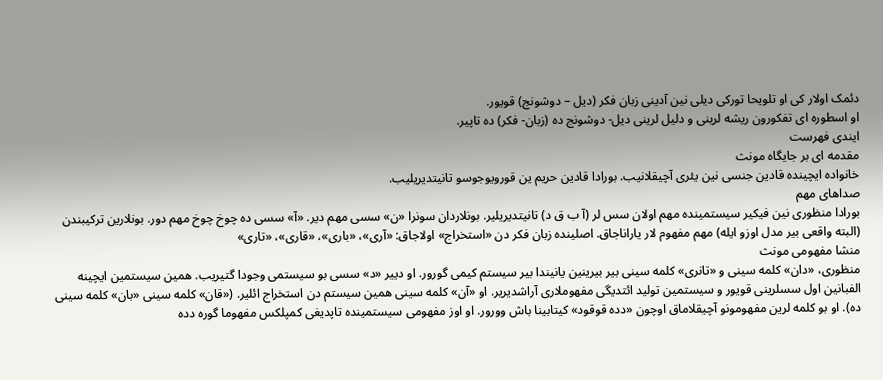دئمک اولار کی او تلویحا تورکی دیلی نین آدینی زبان فکر (دیل – دوشونج) قویور.
او اسطوره ای تفکورون ریشه لرینی و دلیل لرینی دیل- دوشونج ده (زبان- فکر) ده تاپیر.
ایندی فهرست
مقدمه ای بر جایگاه مونث
خانواده ایچینده قادین جنسی نین یئری آچیقلانیب. بورادا قادین حریم ین قورویوجوسو تانیتدیریلیب.
صداهای مهم
بورادا منظوری نین فیکیر سیستمینده مهم اولان سس لر (آ ب ق د) تانیتدیریلیر. بونلاردان سونرا «ن» سسی مهم دیر. «آ» سسی ده چوخ چوخ مهم دور. بونلارین ترکیبندن (البته واقعی بیر مدل اوزو ایله) مهم مفهوم لار یاراناجاق. اصلینده زبان فکر دن «استخراج» اولاجاق: «آری»، «باری»، «قاری»، «تاری»
منشا مفهومی مونث
منظوری، «دان» کلمه سینی و «تانری» کلمه سینی بیر بیرینین یانیندا بیر سیستم کیمی گورور. او دییر «د» سسی بو سیستمی وجودا گتیریب. همین سیستمین ایچینه الفبانین اول سسلرینی قویور و سیستمین تولید ائتدیگی مفهوملاری آراشدیریر. او «آن» کلمه سینی همین سیستم دن استخراج ائلیر. («قان» کلمه سینی «بان» کلمه سینی ده). او بو کلمه لرین مفهومونو آچیقلاماق اوچون «دده قوقود» کیتابینا باش وورور. او اوز مفهومی سیستمینده تاپدیغی کمپلکس مفهوما گوره دده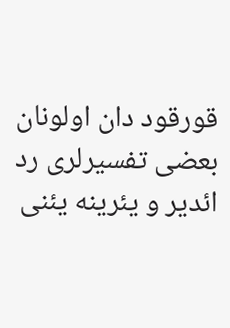قورقود دان اولونان بعضی تفسیرلری رد ائدیر و یئرینه یئنی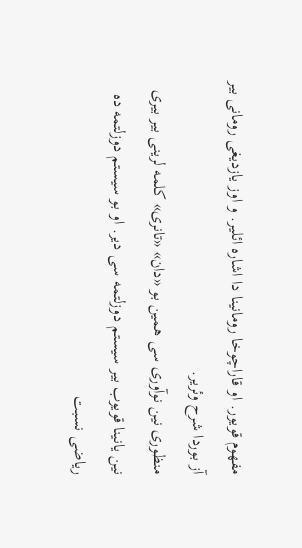مفهوم قویور. او قاراچوخا رومانینا دا اشاره ائلیر. و اوز یازدیغی رومانی بیر آز بوردا شرح وئریر.
منظوری نین نوآوری سی همین بو «دان» «تانری» کلمه لرینی بیر بیری نین یانینا قویوب بیر سیستم دوزلتمه سی دیر. او بو سیستم دوزلتمه ده ریاضی نسبت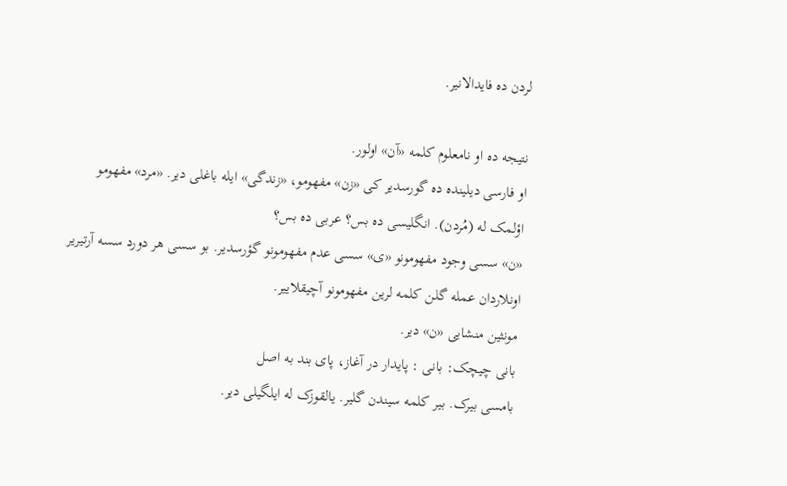لردن ده فایدالانیر.

نتیجه ده او نامعلوم کلمه «آن» اولور.
او فارسی دیلینده ده گورسدیر کی «زن» مفهومو، «زندگی» ایله باغلی دیر. «مرد» مفهومو اؤلمک له (مُردن). انگلیسی ده بس؟ عربی ده بس؟
«ن» سسی وجود مفهومونو «ی» سسی عدم مفهومونو گؤرسدیر. بو سسی هر دورد سسه آرتیریر اونلاردان عمله گلن کلمه لرین مفهومونو آچیقلاییر.
مونثین منشایی «ن» دیر.
بانی چیچک: بانی : پایدار در آغاز، پای بند به اصل
بامسی بیرک. بیر کلمه سیندن گلیر. یالقوزک له ایلگیلی دیر.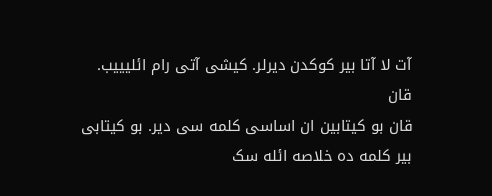آت لا آتا بیر کوکدن دیرلر. کیشی آتی رام ائلیییب.
قان
قان بو کیتابین ان اساسی کلمه سی دیر. بو کیتابی بیر کلمه ده خلاصه ائله سک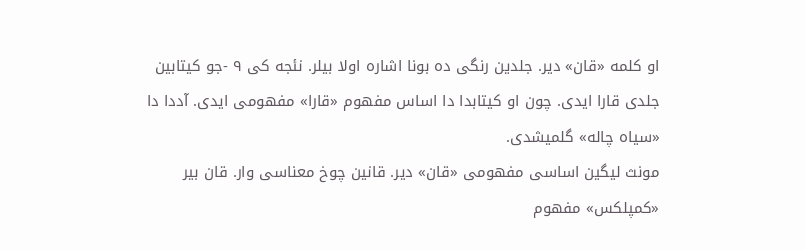او کلمه «قان» دیر. جلدین رنگی ده بونا اشاره اولا بیلر. نئجه کی ۹ -جو کیتابین جلدی قارا ایدی. چون او کیتابدا دا اساس مفهوم «قارا» مفهومی ایدی. آددا دا «سیاه چاله» گلمیشدی.
مونث لیگین اساسی مفهومی «قان» دیر. قانین چوخ معناسی وار. قان بیر «کمپلکس» مفهوم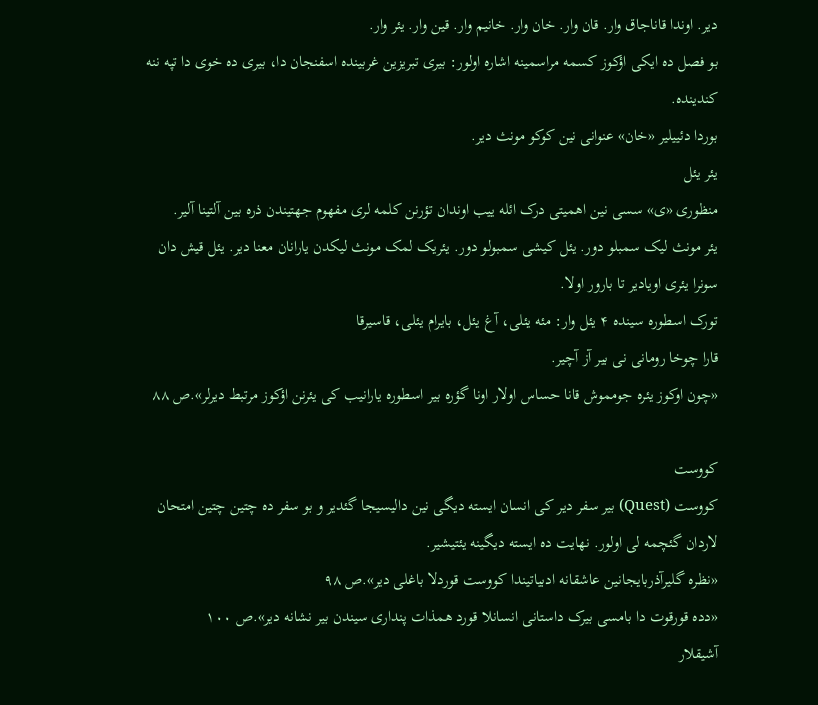دیر. اوندا قاناجاق وار. قان وار. خان وار. خانیم وار. قین وار. یئر وار.
بو فصل ده ایکی اؤکوز کسمه مراسمینه اشاره اولور: بیری تبریزین غربینده اسفنجان دا، بیری ده خوی دا تپه ننه کندینده.
بوردا دئییلیر «خان» عنوانی نین کوکو مونث دیر.
یئر یئل
منظوری «ی» سسی نین اهمیتی درک ائله ییب اوندان تؤرنن کلمه لری مفهوم جهتیندن ذره بین آلتینا آلیر.
یئر مونث لیک سمبلو دور. یئل کیشی سمبولو دور. یئریک لمک مونث لیکدن یارانان معنا دیر. یئل قیش دان سونرا یئری اویادیر تا بارور اولا.
تورک اسطوره سینده ۴ یئل وار: مئه یئلی، آغ یئل، بایرام یئلی، قاسیرقا
قارا چوخا رومانی نی بیر آز آچیر.
«چون اوکوز یئره جومموش قانا حساس اولار اونا گؤره بیر اسطوره یارانیب کی یئرنن اؤکوز مرتبط دیرلر».ص ۸۸

کووست
کووست (Quest) بیر سفر دیر کی انسان ایسته دیگی نین دالیسیجا گئدیر و بو سفر ده چتین چتین امتحان لاردان گئچمه لی اولور. نهایت ده ایسته دیگینه یئتیشیر.
«نظره گلیرآذربایجانین عاشقانه ادبیاتیندا کووست قوردلا باغلی دیر».ص ۹۸
«دده قورقوت دا بامسی بیرک داستانی انسانلا قورد همذات پنداری سیندن بیر نشانه دیر».ص ۱۰۰
آشیقلار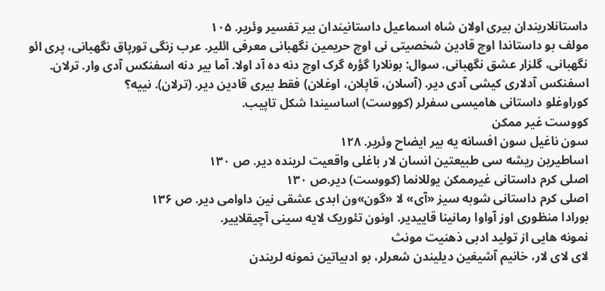داستانلاریندان بیری اولان شاه اسماعیل داستانیندان بیر تفسیر وئریر. ۱۰۵
مولف بو داستاندا اوچ قادین شخصیتی نی اوچ حریمین نگهبانی معرفی ائلیر. عرب زنگی تورپاق نگهبانی، پری ائو نگهبانی، گلزار عشق نگهبانی. سوال: بونلارا گؤره گرک اوچ دنه ده آد اولا. آما بیر دنه اسفنکس آدی وار. ترلان. اسفنکس آدلاری کیشی آدی دیر. (آسلان، قاپلان، اوغلان) فقط بیری قادین دیر. (ترلان). نییه؟
کوراوغلو داستانی هامیسی سفرلر (کووست) اساسیندا شکل تاپیب.
کووست غیر ممکن
سون ناغیل سون افسانه یه بیر ایضاح وئریر. ۱۲۸
اساطیرین ریشه سی طبیعتین انسان لار باغلی واقعیت لرینده دیر. ص ۱۳۰
اصلی کرم داستانی غیرممکن یوللانما (کووست) دیر.ص ۱۳۰
اصلی کرم داستانی شوبه سیز «آی» لا «گون»ون ابدی عشقی نین داوامی دیر. ص ۱۳۶
بورادا منظوری اوز آواوا رمانینا قاییدیر. اونون تئوریک لایه سینی آچیقلاییر.
نمونه هایی از تولید ادبی ذهنیت مونث
لای لای لار، خانیم آشیغین دیلیندن شعرلر، بو ادبیاتین نمونه لریندن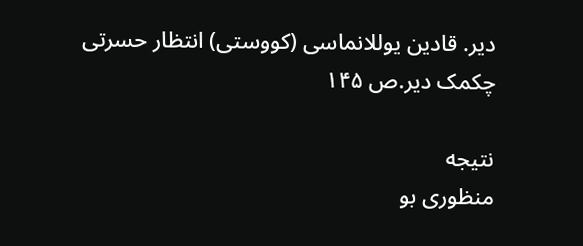دیر. قادین یوللانماسی (کووستی) انتظار حسرتی چکمک دیر.ص ۱۴۵

نتیجه
منظوری بو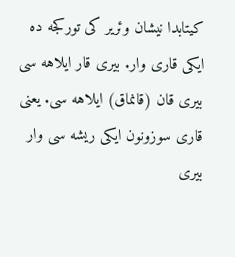کیتابدا نیشان وئریر کی تورکجه ده ایکی قاری وار. بیری قار ایلاهه سی بیری قان (قانماق) ایلاهه سی. یعنی قاری سوزونون ایکی ریشه سی وار بیری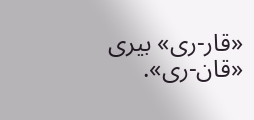«قار-ری» بیری «قان-ری».